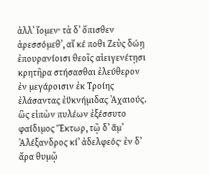ἀλλʼ ἴομεν· τὰ δʼ ὄπισθεν ἀρεσσόμεθʼ, αἴ κέ ποθι Ζεὺς δώῃ ἐπουρανίοισι θεοῖς αἰειγενέτῃσι κρητῆρα στήσασθαι ἐλεύθερον ἐν μεγάροισιν ἐκ Τροίης ἐλάσαντας ἐϋκνήμιδας Ἀχαιούς. ὣς εἰπὼν πυλέων ἐξέσσυτο φαίδιμος Ἕκτωρ, τῷ δʼ ἅμʼ Ἀλέξανδρος κίʼ ἀδελφεός· ἐν δʼ ἄρα θυμῷ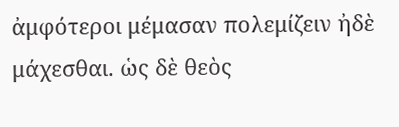ἀμφότεροι μέμασαν πολεμίζειν ἠδὲ μάχεσθαι. ὡς δὲ θεὸς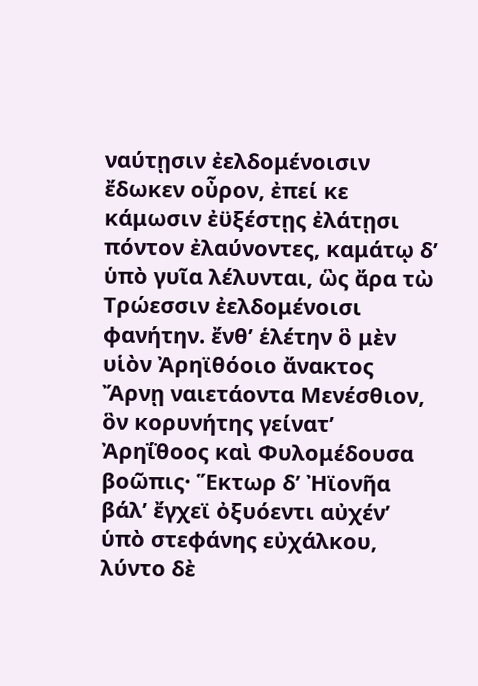ναύτῃσιν ἐελδομένοισιν ἔδωκεν οὖρον, ἐπεί κε κάμωσιν ἐϋξέστῃς ἐλάτῃσι πόντον ἐλαύνοντες, καμάτῳ δʼ ὑπὸ γυῖα λέλυνται, ὣς ἄρα τὼ Τρώεσσιν ἐελδομένοισι φανήτην. ἔνθʼ ἑλέτην ὃ μὲν υἱὸν Ἀρηϊθόοιο ἄνακτος Ἄρνῃ ναιετάοντα Μενέσθιον, ὃν κορυνήτης γείνατʼ Ἀρηΐθοος καὶ Φυλομέδουσα βοῶπις· Ἕκτωρ δʼ Ἠϊονῆα βάλʼ ἔγχεϊ ὀξυόεντι αὐχένʼ ὑπὸ στεφάνης εὐχάλκου, λύντο δὲ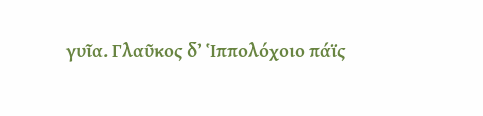γυῖα. Γλαῦκος δʼ Ἱππολόχοιο πάϊς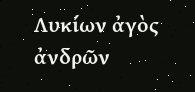Λυκίων ἀγὸς ἀνδρῶν